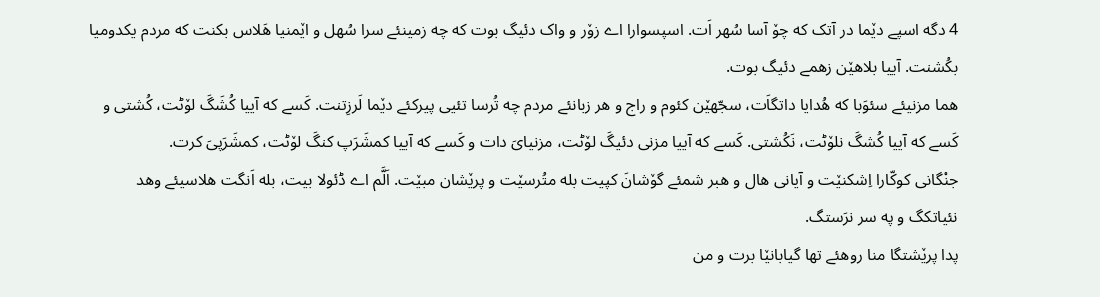4 دگه اسپے دێما در آتک که چۆ آسا سُهر اَت. اسپسوارا اے زۆر و واک دئیگ بوت که چه زمینئے سرا سُهل و اێمنیا هَلاس بکنت که مردم یکدومیا بکُشنت. آییا بلاهێن زهمے دئیگ بوت.
هما مزنیئے سئوَبا که هُدایا داتگاَت، سجّهێن کئوم و راج و هر زبانئے مردم چه تُرسا تئیی پیرکئے دێما لَرزِتنت. کَسے که آییا کُشَگَ لۆٹت، کُشتی و کَسے که آییا کُشگَ نلۆٹت، نَکُشتی. کَسے که آییا مزنی دئیگَ لۆٹت، مزنیایَ دات و کَسے که آییا کمشَرَپ کنگَ لۆٹت، کمشَرَپیَ کرت.
جنْگانی کوکّارا اِشکنێت و آیانی هال و هبر شمئے گۆشانَ کپیت بله متُرسێت و پرێشان مبێت. اَلَّم اے ڈئولا بیت، بله اَنگت هلاسیئے وهد نئیاتکگ و په سر نرَستگ.
پدا پرێشتگا منا روهئے تها گیابانێا برت و من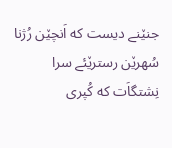جنێنے دیست که اَنچێن رُژنا سُهرێن رسترێئے سرا نِشتگاَت که کُپری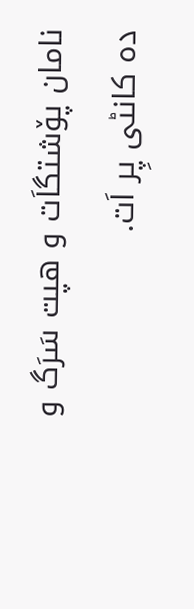نامان پۆشتگاَت و هپت سَرَگ و ده کانٹی پِر اَت.